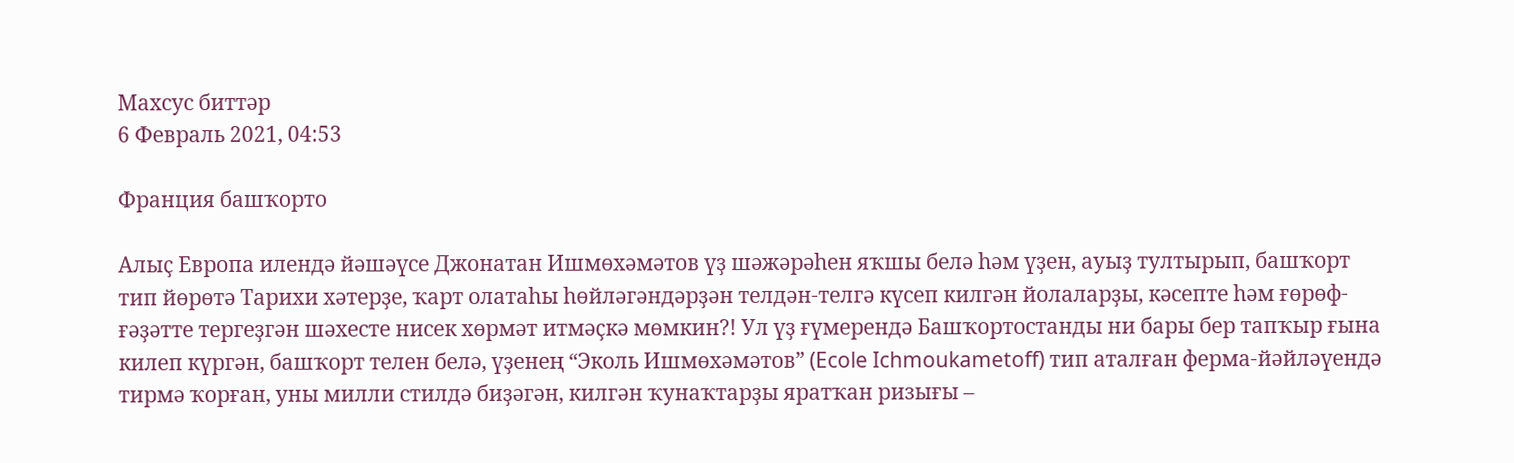Махсус биттәр
6 Февраль 2021, 04:53

Франция башҡорто

Алыҫ Европа илендә йәшәүсе Джонатан Ишмөхәмәтов үҙ шәжәрәһен яҡшы белә һәм үҙен, ауыҙ тултырып, башҡорт тип йөрөтә Тарихи хәтерҙе, ҡарт олатаһы һөйләгәндәрҙән телдән-телгә күсеп килгән йолаларҙы, кәсепте һәм ғөрөф-ғәҙәтте тергеҙгән шәхесте нисек хөрмәт итмәҫкә мөмкин?! Ул үҙ ғүмерендә Башҡортостанды ни бары бер тапҡыр ғына килеп күргән, башҡорт телен белә, үҙенең “Эколь Ишмөхәмәтов” (Ecole Ichmoukametoff) тип аталған ферма-йәйләүендә тирмә ҡорған, уны милли стилдә биҙәгән, килгән ҡунаҡтарҙы яратҡан ризығы –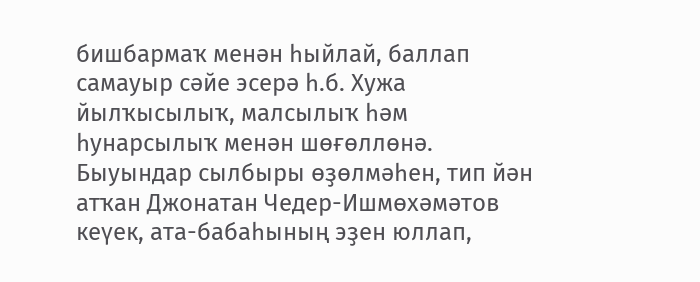бишбармаҡ менән һыйлай, баллап самауыр сәйе эсерә һ.б. Хужа йылҡысылыҡ, малсылыҡ һәм һунарсылыҡ менән шөғөллөнә. Быуындар сылбыры өҙөлмәһен, тип йән атҡан Джонатан Чедер-Ишмөхәмәтов кеүек, ата-бабаһының эҙен юллап,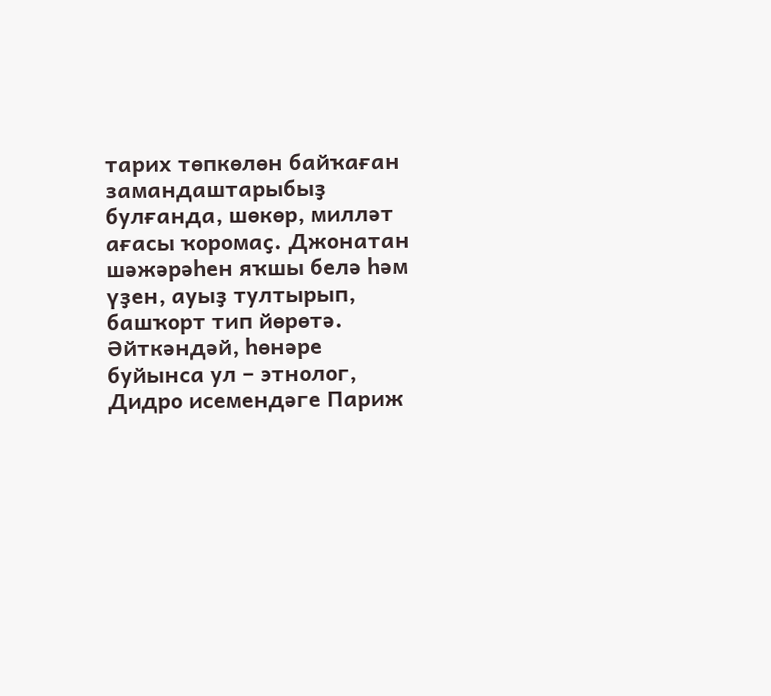тарих төпкөлөн байҡаған замандаштарыбыҙ булғанда, шөкөр, милләт ағасы ҡоромаҫ. Джонатан шәжәрәһен яҡшы белә һәм үҙен, ауыҙ тултырып, башҡорт тип йөрөтә. Әйткәндәй, һөнәре буйынса ул – этнолог, Дидро исемендәге Париж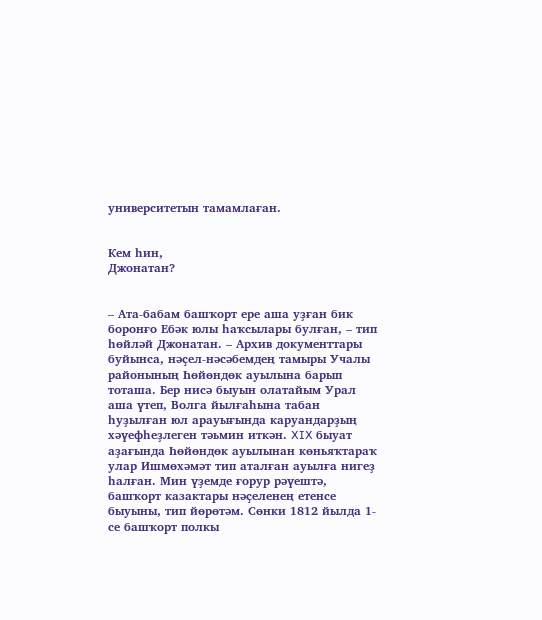университетын тамамлаған.


Кем һин,
Джонатан?


– Ата-бабам башҡорт ере аша уҙған бик боронғо Ебәк юлы һаҡсылары булған, – тип һөйләй Джонатан. – Архив документтары буйынса, нәҫел-нәсәбемдең тамыры Учалы районының Һөйөндөк ауылына барып тоташа. Бер нисә быуын олатайым Урал аша үтеп, Волга йылғаһына табан һуҙылған юл арауығында каруандарҙың хәүефһеҙлеген тәьмин иткән. XIX быуат аҙағында Һөйөндөк ауылынан көньяҡтараҡ улар Ишмөхәмәт тип аталған ауылға нигеҙ һалған. Мин үҙемде ғорур рәүештә, башҡорт казактары нәҫеленең етенсе быуыны, тип йөрөтәм. Сөнки 1812 йылда 1-се башҡорт полкы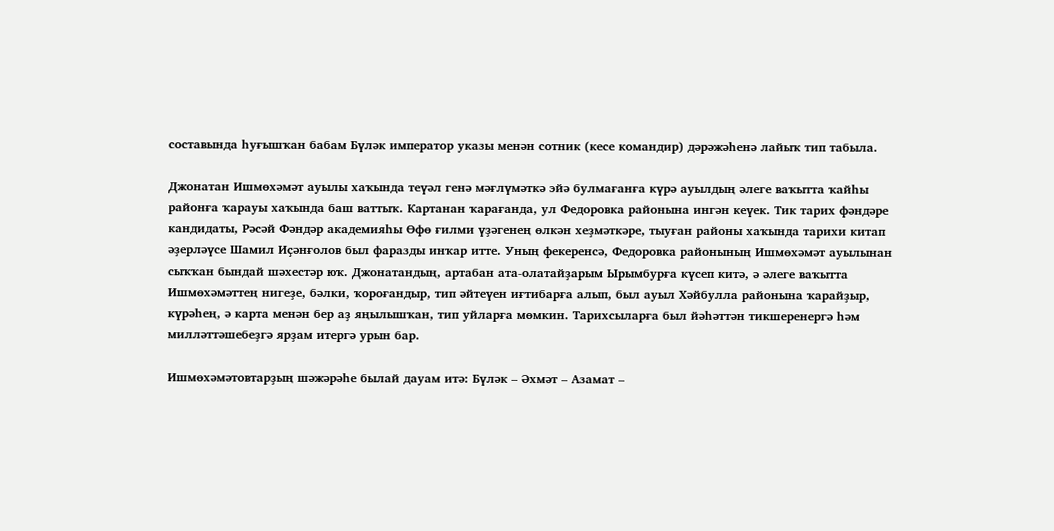составында һуғышҡан бабам Бүләк император указы менән сотник (кесе командир) дәрәжәһенә лайыҡ тип табыла.

Джонатан Ишмөхәмәт ауылы хаҡында теүәл генә мәғлүмәткә эйә булмағанға күрә ауылдың әлеге ваҡытта ҡайһы районға ҡарауы хаҡында баш ваттыҡ. Картанан ҡарағанда, ул Федоровка районына ингән кеүек. Тик тарих фәндәре кандидаты, Рәсәй Фәндәр академияһы Өфө ғилми үҙәгенең өлкән хеҙмәткәре, тыуған районы хаҡында тарихи китап әҙерләүсе Шамил Иҫәнғолов был фаразды инҡар итте. Уның фекеренсә, Федоровка районының Ишмөхәмәт ауылынан сыҡҡан бындай шәхестәр юҡ. Джонатандың, артабан ата-олатайҙарым Ырымбурға күсеп китә, ә әлеге ваҡытта Ишмөхәмәттең нигеҙе, бәлки, ҡороғандыр, тип әйтеүен иғтибарға алып, был ауыл Хәйбулла районына ҡарайҙыр, күрәһең, ә карта менән бер аҙ яңылышҡан, тип уйларға мөмкин. Тарихсыларға был йәһәттән тикшеренергә һәм милләттәшебеҙгә ярҙам итергә урын бар.

Ишмөхәмәтовтарҙың шәжәрәһе былай дауам итә: Бүләк – Әхмәт – Азамат –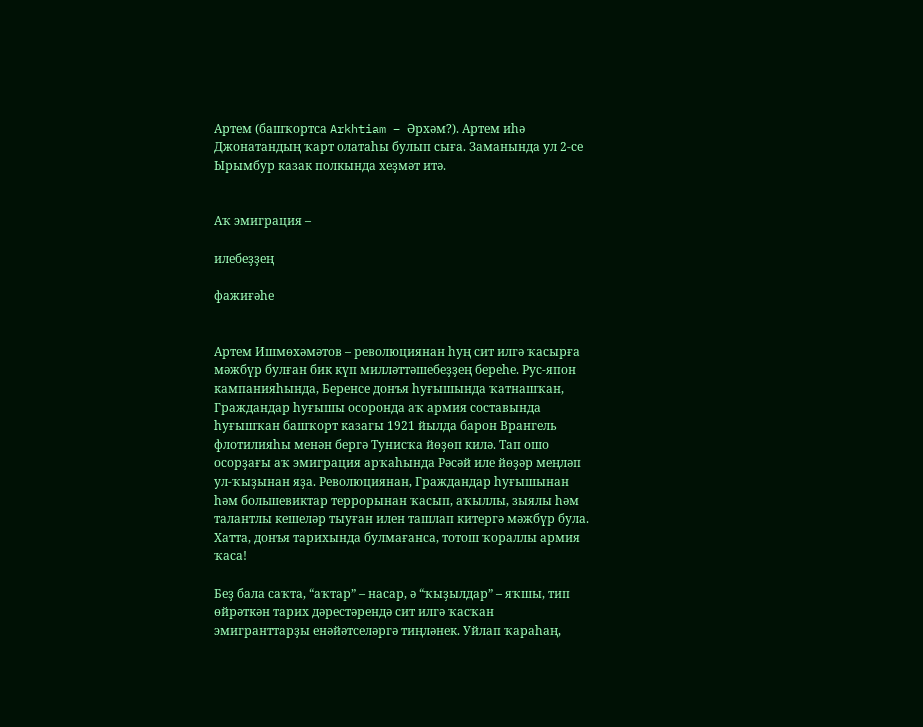Артем (башҡортса Arkhtiam – Әрхәм?). Артем иһә Джонатандың ҡарт олатаһы булып сыға. Заманында ул 2-се Ырымбур казак полкында хеҙмәт итә.


Аҡ эмиграция –

илебеҙҙең

фажиғәһе


Артем Ишмөхәмәтов – революциянан һуң сит илгә ҡасырға мәжбүр булған бик күп милләттәшебеҙҙең береһе. Рус-япон кампанияһында, Беренсе донъя һуғышында ҡатнашҡан, Граждандар һуғышы осоронда аҡ армия составында һуғышҡан башҡорт казагы 1921 йылда барон Врангель флотилияһы менән бергә Тунисҡа йөҙөп килә. Тап ошо осорҙағы аҡ эмиграция арҡаһында Рәсәй иле йөҙәр меңләп ул-ҡыҙынан яҙа. Революциянан, Граждандар һуғышынан һәм большевиктар террорынан ҡасып, аҡыллы, зыялы һәм талантлы кешеләр тыуған илен ташлап китергә мәжбүр була. Хатта, донъя тарихында булмағанса, тотош ҡораллы армия ҡаса!

Беҙ бала саҡта, “аҡтар” – насар, ә “ҡыҙылдар” – яҡшы, тип өйрәткән тарих дәрестәрендә сит илгә ҡасҡан эмигранттарҙы енәйәтселәргә тиңләнек. Уйлап ҡараһаң,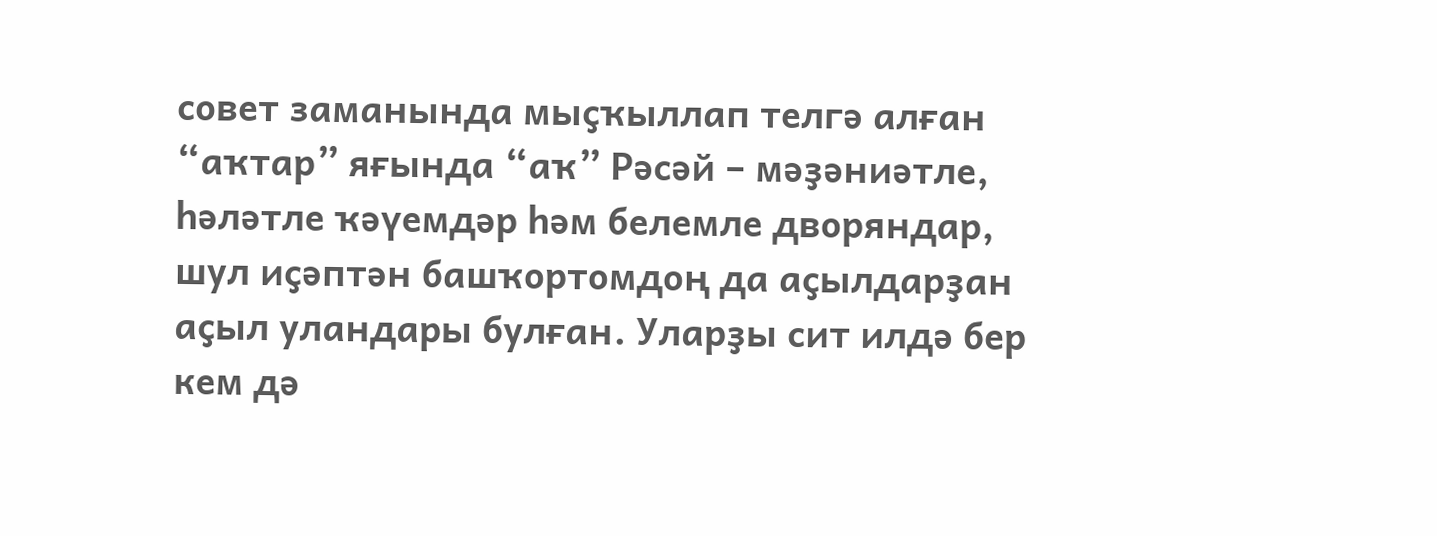совет заманында мыҫҡыллап телгә алған “аҡтар” яғында “аҡ” Рәсәй – мәҙәниәтле, һәләтле ҡәүемдәр һәм белемле дворяндар, шул иҫәптән башҡортомдоң да аҫылдарҙан аҫыл уландары булған. Уларҙы сит илдә бер кем дә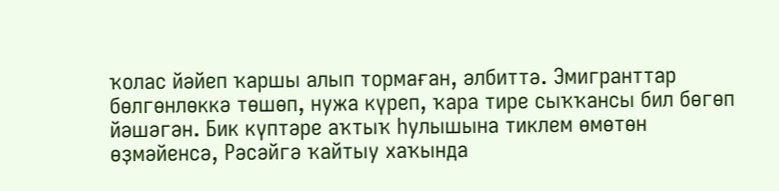ҡолас йәйеп ҡаршы алып тормаған, әлбиттә. Эмигранттар бөлгөнлөккә төшөп, нужа күреп, ҡара тире сыҡҡансы бил бөгөп йәшәгән. Бик күптәре аҡтыҡ һулышына тиклем өмөтөн өҙмәйенсә, Рәсәйгә ҡайтыу хаҡында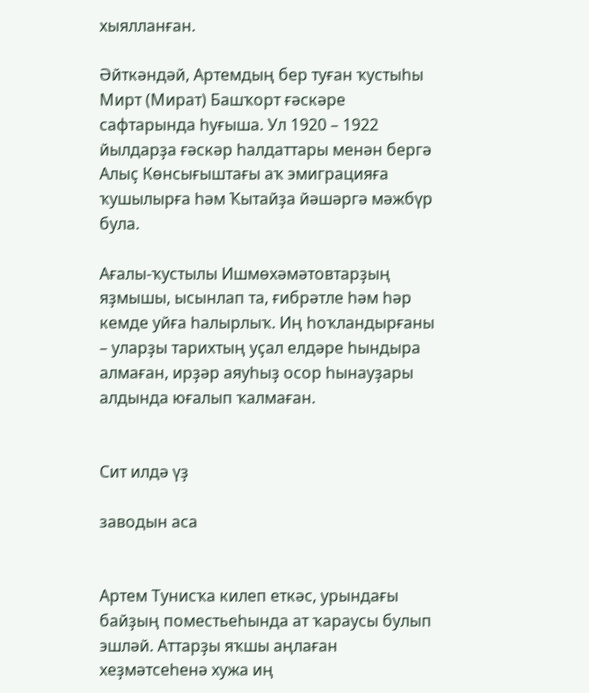хыялланған.

Әйткәндәй, Артемдың бер туған ҡустыһы Мирт (Мират) Башҡорт ғәскәре сафтарында һуғыша. Ул 1920 – 1922 йылдарҙа ғәскәр һалдаттары менән бергә Алыҫ Көнсығыштағы аҡ эмиграцияға ҡушылырға һәм Ҡытайҙа йәшәргә мәжбүр була.

Ағалы-ҡустылы Ишмөхәмәтовтарҙың яҙмышы, ысынлап та, ғибрәтле һәм һәр кемде уйға һалырлыҡ. Иң һоҡландырғаны – уларҙы тарихтың уҫал елдәре һындыра алмаған, ирҙәр аяуһыҙ осор һынауҙары алдында юғалып ҡалмаған.


Сит илдә үҙ

заводын аса


Артем Тунисҡа килеп еткәс, урындағы байҙың поместьеһында ат ҡараусы булып эшләй. Аттарҙы яҡшы аңлаған хеҙмәтсеһенә хужа иң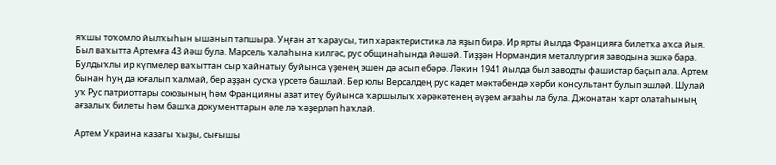яҡшы тоҡомло йылҡыһын ышанып тапшыра. Уңған ат ҡараусы, тип характеристика ла яҙып бирә. Ир ярты йылда Францияға билетҡа аҡса йыя. Был ваҡытта Артемға 43 йәш була. Марсель ҡалаһына килгәс, рус общинаһында йәшәй. Тиҙҙән Нормандия металлургия заводына эшкә бара. Булдыҡлы ир күпмелер ваҡыттан сыр ҡайнатыу буйынса үҙенең эшен дә асып ебәрә. Ләкин 1941 йылда был заводты фашистар баҫып ала. Артем бынан һуң да юғалып ҡалмай, бер аҙҙан сусҡа үрсетә башлай. Бер юлы Версалдең рус кадет мәктәбендә хәрби консультант булып эшләй. Шулай уҡ Рус патриоттары союзының һәм Францияны азат итеү буйынса ҡаршылыҡ хәрәкәтенең әүҙем ағзаһы ла була. Джонатан ҡарт олатаһының ағзалыҡ билеты һәм башҡа документтарын әле лә ҡәҙерләп һаҡлай.

Артем Украина казагы ҡыҙы, сығышы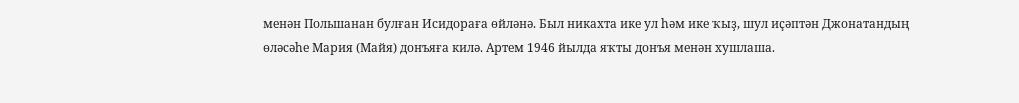менән Польшанан булған Исидораға өйләнә. Был никахта ике ул һәм ике ҡыҙ, шул иҫәптән Джонатандың өләсәһе Мария (Майя) донъяға килә. Артем 1946 йылда яҡты донъя менән хушлаша.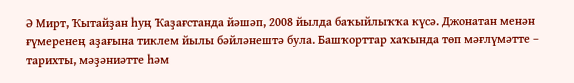Ә Мирт, Ҡытайҙан һуң Ҡаҙағстанда йәшәп, 2008 йылда баҡыйлыҡҡа күсә. Джонатан менән ғүмеренең аҙағына тиклем йылы бәйләнештә була. Башҡорттар хаҡында төп мәғлүмәтте – тарихты, мәҙәниәтте һәм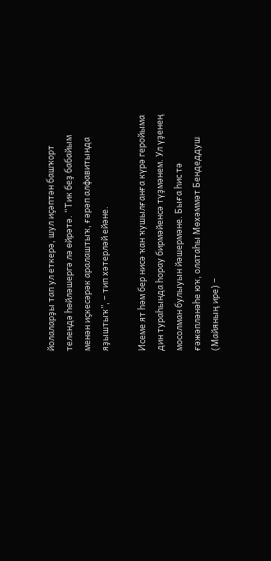йолаларҙы тап ул еткерә, шул иҫәптән башҡорт телендә һөйләшергә лә өйрәтә. “Тик беҙ бабайым менән иҫкесәрәк аралаштыҡ, ғәрәп алфавитында яҙыштыҡ”, – тип хәтерләй ейәне.

Исеме ят һәм бер нисә ҡан ҡушылғанға күрә геройыма дин тураһында һорау бирмәйенсә түҙмәнем. Ул үҙенең мосолман булыуын йәшермәне. Быға һис тә ғәжәпләнәһе юҡ, олатаһы Мөхәммәт Бендеддуш (Майяның ире) –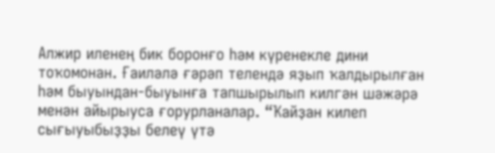Алжир иленең бик боронғо һәм күренекле дини тоҡомонан. Ғаиләлә ғәрәп телендә яҙып ҡалдырылған һәм быуындан-быуынға тапшырылып килгән шәжәрә менән айырыуса ғорурланалар. “Ҡайҙан килеп сығыуыбыҙҙы белеү үтә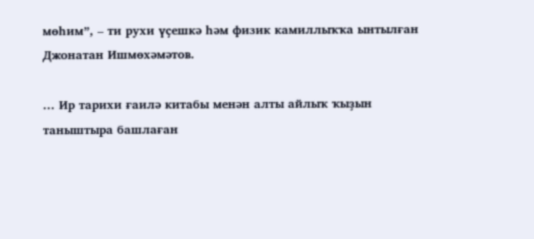мөһим”, – ти рухи үҫешкә һәм физик камиллыҡҡа ынтылған Джонатан Ишмөхәмәтов.

... Ир тарихи ғаилә китабы менән алты айлыҡ ҡыҙын таныштыра башлаған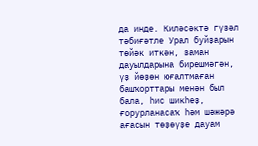да инде. Киләсәктә гүзәл тәбиғәтле Урал буйҙарын төйәк иткән, заман дауылдарына бирешмәгән, үҙ йөҙөн юғалтмаған башҡорттары менән был бала, һис шикһеҙ, ғорурланасаҡ һәм шәжәрә ағасын төҙөүҙе дауам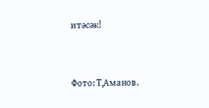итәсәк!


Фото: Т,Аманов.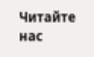Читайте нас